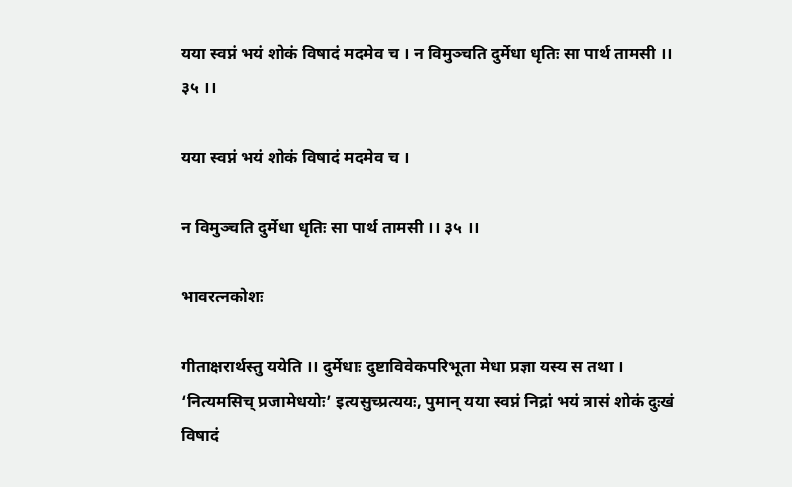यया स्वप्नं भयं शोकं विषादं मदमेव च । न विमुञ्चति दुर्मेधा धृतिः सा पार्थ तामसी ।। ३५ ।।

यया स्वप्नं भयं शोकं विषादं मदमेव च ।

न विमुञ्चति दुर्मेधा धृतिः सा पार्थ तामसी ।। ३५ ।।

भावरत्नकोशः

गीताक्षरार्थस्तु ययेति ।। दुर्मेधाः दुष्टाविवेकपरिभूता मेधा प्रज्ञा यस्य स तथा । ‘नित्यमसिच् प्रजामेधयोः’ इत्यसुच्प्रत्ययः, पुमान् यया स्वप्नं निद्रां भयं त्रासं शोकं दुःखं विषादं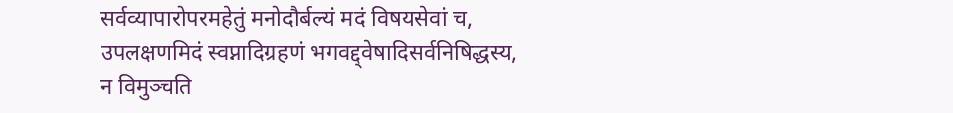सर्वव्यापारोपरमहेतुं मनोदौर्बल्यं मदं विषयसेवां च, उपलक्षणमिदं स्वप्नादिग्रहणं भगवद्द्वेषादिसर्वनिषिद्धस्य, न विमुञ्चति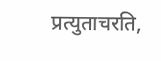प्रत्युताचरति,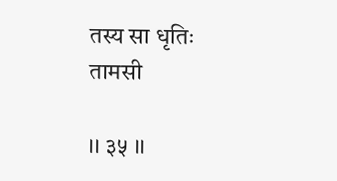तस्य सा धृतिः तामसी

।। ३५ ।।